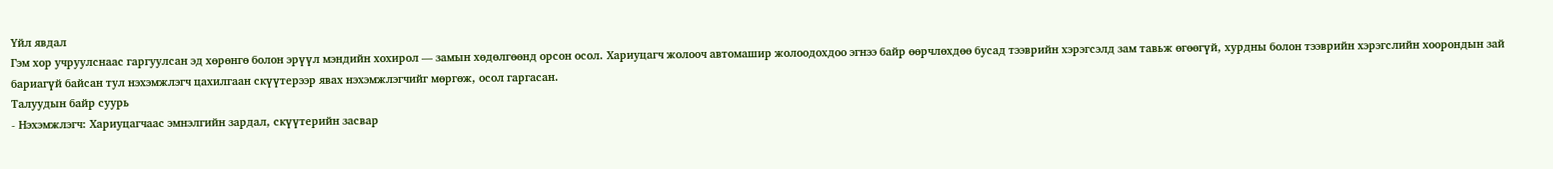Үйл явдал
Гэм хор учруулснаас гаргуулсан эд хөрөнгө болон эрүүл мэндийн хохирол — замын хөдөлгөөнд орсон осол. Хариуцагч жолооч автомашир жолоодохдоо эгнээ байр өөрчлөхдөө бусад тээврийн хэрэгсэлд зам тавьж өгөөгүй, хурдны болон тээврийн хэрэгслийн хоорондын зай бариагүй байсан тул нэхэмжлэгч цахилгаан скүүтерээр явах нэхэмжлэгчийг мөргөж, осол гаргасан.
Талуудын байр суурь
- Нэхэмжлэгч: Хариуцагчаас эмнэлгийн зардал, скүүтерийн засвар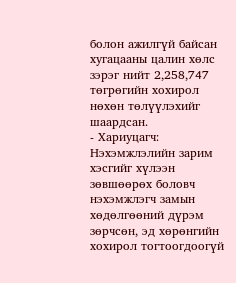болон ажилгүй байсан хугацааны цалин хөлс зэрэг нийт 2,258,747 төгрөгийн хохирол нөхөн төлүүлэхийг шаардсан.
- Хариуцагч: Нэхэмжлэлийн зарим хэсгийг хүлээн зөвшөөрөх боловч нэхэмжлэгч замын хөдөлгөөний дүрэм зөрчсөн, эд хөрөнгийн хохирол тогтоогдоогүй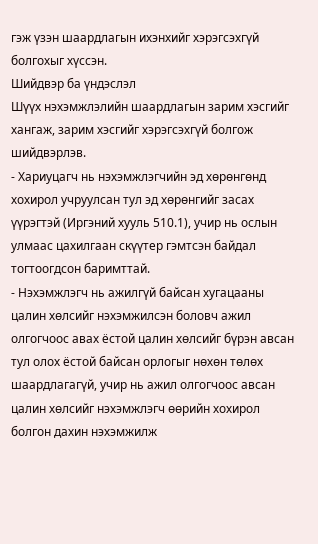гэж үзэн шаардлагын ихэнхийг хэрэгсэхгүй болгохыг хүссэн.
Шийдвэр ба үндэслэл
Шүүх нэхэмжлэлийн шаардлагын зарим хэсгийг хангаж, зарим хэсгийг хэрэгсэхгүй болгож шийдвэрлэв.
- Хариуцагч нь нэхэмжлэгчийн эд хөрөнгөнд хохирол учруулсан тул эд хөрөнгийг засах үүрэгтэй (Иргэний хууль 510.1), учир нь ослын улмаас цахилгаан скүүтер гэмтсэн байдал тогтоогдсон баримттай.
- Нэхэмжлэгч нь ажилгүй байсан хугацааны цалин хөлсийг нэхэмжилсэн боловч ажил олгогчоос авах ёстой цалин хөлсийг бүрэн авсан тул олох ёстой байсан орлогыг нөхөн төлөх шаардлагагүй, учир нь ажил олгогчоос авсан цалин хөлсийг нэхэмжлэгч өөрийн хохирол болгон дахин нэхэмжилж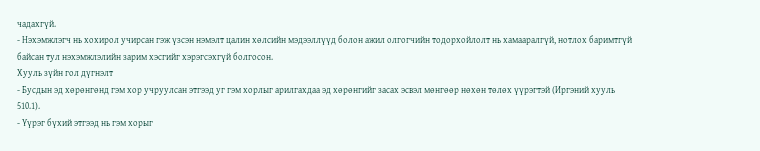чадахгүй.
- Нэхэмжлэгч нь хохирол учирсан гэж үзсэн нэмэлт цалин хөлсийн мэдээллүүд болон ажил олгогчийн тодорхойлолт нь хамааралгүй, нотлох баримтгүй байсан тул нэхэмжлэлийн зарим хэсгийг хэрэгсэхгүй болгосон.
Хууль зүйн гол дүгнэлт
- Бусдын эд хөрөнгөнд гэм хор учруулсан этгээд уг гэм хорлыг арилгахдаа эд хөрөнгийг засах эсвэл мөнгөөр нөхөн төлөх үүрэгтэй (Иргэний хууль 510.1).
- Үүрэг бүхий этгээд нь гэм хорыг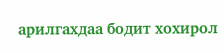арилгахдаа бодит хохирол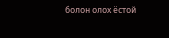болон олох ёстой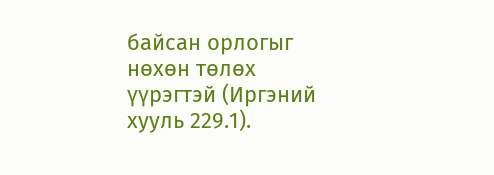байсан орлогыг нөхөн төлөх үүрэгтэй (Иргэний хууль 229.1).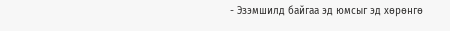- Эзэмшилд байгаа эд юмсыг эд хөрөнгө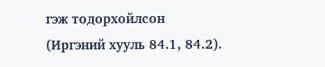гэж тодорхойлсон (Иргэний хууль 84.1, 84.2).